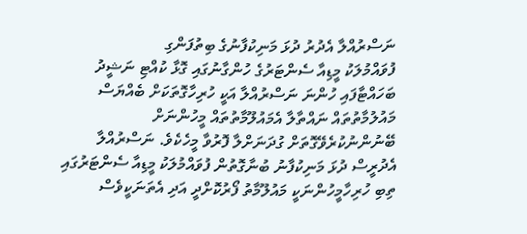ނަސްރުއްލާ އެދުރު ދުޅަ މަނިކުފާނުގެ ބިތުފަންގި
ފުވައްމުލަކު މީޑިއާ ސެންޓަރުގެ ހުންގާނުގައި ގޮޅާ ކުއްޓި ނަޝީދު ބަހައްޓާފައި ހުންނަ ނަސްރުއްލާ އަކީ ހުރިހާގޮތަކަށް ބެއްޔަސް މައުލުމާތުތައް ނައްތާލާ އެމައުލޫމާތުތައް މީހުންނަށް ބޭނުންނުކުރެވޭގޮތަށް ގުދަނަށްލާ ފޮރުވާ މީހެކެވެ. ނަސްރުއްލާ އެދުރީސް ދުޅަ މަނިކުފާނު ބުނާގޮތުން ފުވައްމުލަކު މީޑިއާ ސެންޓަރުގައި ތިބި ހުރިހާމީހުންނަކީ މައުލޫމާތު ފޯރުކޮށްދީ އަދި އެތަނަކީވެސް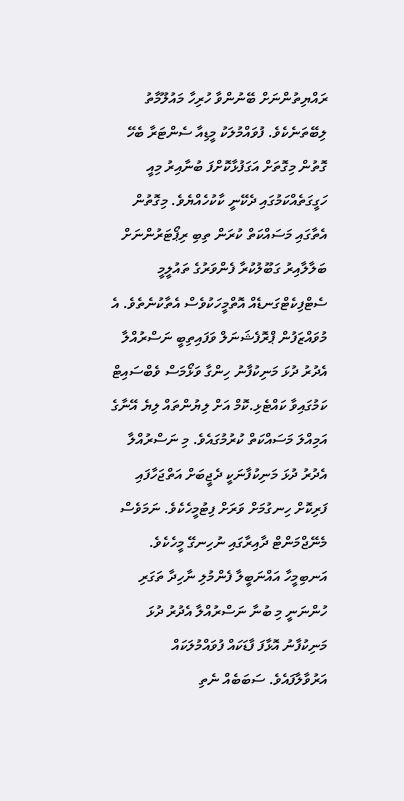ރައްޔިތުންނަށް ބޭނުންވާ ހުރިހާ މައުލޫމާތު ލިބޭތަނެކެވެ. ފުވައްމުލަކު މީޑިއާ ސެންޓަރާ ބެހޭ ގޮތުން މިގޮތަށް އަގަފުޅާކޮށްފަ ބުނާއިރު މިއީ ހަގީގަތެއްކަމުގައި ދެކޭނީ ކާކުހެއްޔެވެ. މިގޮތުން އެތާގައި މަސައްކަތް ކުރަން ތިބި ރިޕޯޓަރުންނަށް ބަލާލާއިރު ގަބޫލުކުރާ ފެންވަރުގެ ތައުލީމީ ސެޓްފިކެޓްގަނޑެއް އޮތްމީހަކުވެސް އެތާކުނެތެވެ. އެ މުވައްޒަފުން ޕްރޮފެޝަނަލް ވަފައިތިބީ ނަސްރުއްލާ އެދުރު ދުޅަ މަނިކުފާނު ހިންގާ ވަޅޯމަސް ވެބްސައިޓް ކަމުގައިވާ ކައްޓެޅި.ކޮމް އަށް ލިޔުންތައް ލިޔެ އޭނާގެ އަމިއްލަ މަސައްކަތް ކުރުމުގައެވެ. މި ނަސްރުއްލާ އެދުރު ދުޅަ މަނިކުފާނަކީ ދެޖީބަށް އަތްޖަހާފައި ފަރިކޮށް ހިނގުމަށް ވަރަށް ފިޓުމީހެކެވެ. ނަމަވެސް މެނޭޖްމަންޓް ދާއިރާގައި ނުހިނގޭ މީހެކެވެ. އަނބިމީހާ އައްނަބީލާ ފެންމުލި ނާހިދާ ތަގަރި ހުންނަނީ މި ބުނާ ނަސްރުއްލާ އެދުރު ދުޅަ މަނިކުފާނު އޮޅާފަ ފާޑަކައް ފުވައްމުލަކައް އަރުވާލާފައެވެ. ސަބަބެއް ނެތި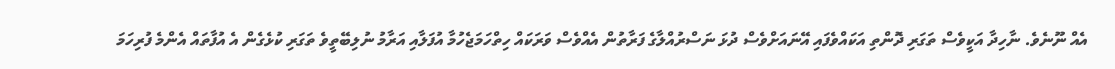އެއް ނޫނެވެ. ނާހިދާ އަކީވެސް ތަގަރި ދޮންތި އަކައްވެފައި އޭނައަށްވެސް ދުޅަ ނަސްރުއްލާގެ ފަރާތުން އެއްވެސް ވަރަކައް ހިތްހަމަޖެހުމާ އުފަލާއި އަރާމު ނުލިބޭތީވެ ތަގަރި ކުޅެގެން އެ އުފާތައް އެންމެ ފުރިހަމަ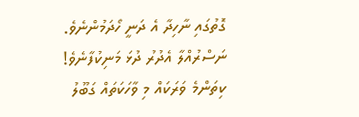ގޮތުގައި ނާހިދާ އެ ދަނީ ހޯދަމުންނެވެ. ނަސްރުއްލާ އެދުރު ދުޅަ މަނިކުފާނެވެ! ކިތަންމެ ވަރަކައް މި ވާހަކަތައް ގަބޫލު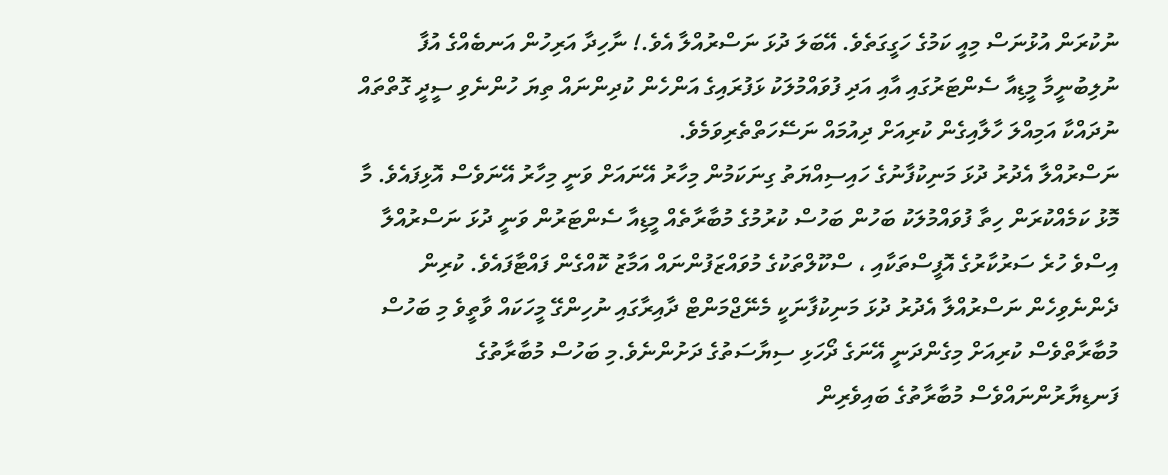ނުކުރަން އުޅުނަސް މިއީ ކަމުގެ ހަގީގަތެވެ. އޭބަލަ ދުޅަ ނަސްރުއްލާ އެވެ.! ނާހިދާ އަރިހުން އަނބެއްގެ އުފާ ނުލިބުނީމާ މީޑިއާ ސެންޓަރުގައި އާއި އަދި ފުވައްމުލަކު ޅަފުރައިގެ އަންހެން ކުދިންނައް ތިޔަ ހުންނެވި ސީދީ ގޮތްތައް ނުދައްކާ އަމިއްލަ ހާލާއިގެން ކުރިއަށް ދިއުމައް ނަސޭހަތްތެރިވަމެވެ.
ނަސްރުއްލާ އެދުރު ދުޅަ މަނިކުފާނުގެ ހައިސިއްޔަތު ގިނަކަމުން މިހާރު އޭނައަށް ވަނީ މިހާރު އޭނަވެސް އޮޅިފައެވެ. މާ މޮޅު ކަމެއްކުރަން ހިތާ ފުވައްމުލަކު ބަހުން ބަހުސް ކުރުމުގެ މުބާރާތެއް މީޑިއާ ސެންޓަރުން ވަނީ ދުޅަ ނަސްރުއްލާ އިސްވެ ހުރެ ސަރުކާރުގެ އޮފީސްތަކާއި ، ސްކޫލްތަކުގެ މުވައްޒަފުންނައް އަމާޒު ކޮއްގެން ފައްޓާފައެވެ. ކުރިން ދެންނެވިހެން ނަސްރުއްލާ އެދުރު ދުޅަ މަނިކުފާނަކީ މެނޭޖްމަންޓް ދާއިރާގައި ނުހިންގޭ މީހަކައް ވާތީވެ މި ބަހުސް މުބާރާތްވެސް ކުރިއަށް މިގެންދަނީ އޭނަގެ ދޯހަޅި ސިޔާސަތުގެ ދަށުންނެވެ.މި ބަހުސް މުބާރާތުގެ ފަނޑިޔާރުންނައްވެސް މުބާރާތުގެ ބައިވެރިން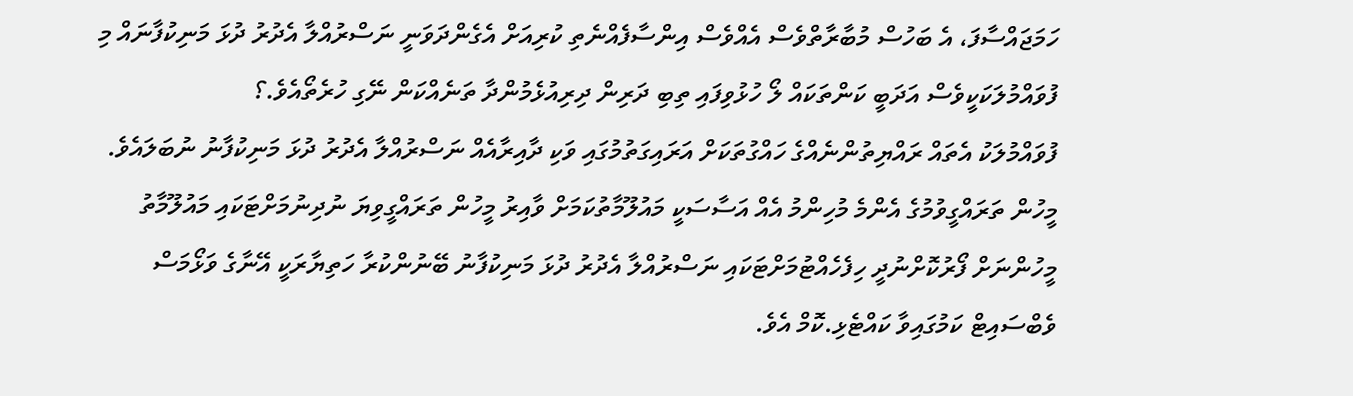ހަމަޖައްސާފަ، އެ ބަހުސް މުބާރާތްވެސް އެއްވެސް އިންސާފެއްނެތި ކުރިއަށް އެގެންދަވަނީ ނަސްރުއްލާ އެދުރު ދުޅަ މަނިކުފާނައް މި ފުވައްމުލަކަކީވެސް އަދަބީ ކަންތަކައް ލޯ ހުޅުވިފައި ތިބި ދަރިން ދިރިއުޅެމުންދާ ތަނެއްކަން ނޭގި ހުރެތޯއެވެ.؟
ފުވައްމުލަކު އެތައް ރައްޔިތުންނެއްގެ ހައްގުތަކަށް އަރައިގަތުމުގައި ވަކި ދާއިރާއެއް ނަސްރުއްލާ އެދުރު ދުޅަ މަނިކުފާނު ނުބަލައެވެ. މީހުން ތަރައްގީވުމުގެ އެންމެ މުހިންމު އެއް އަސާސަކީ މައުލޫމާތުކަމަށް ވާއިރު މީހުން ތަރައްގީވިޔަ ނުދިނުމަށްޓަކައި މައުލޫމާތު މީހުންނަށް ފޯރުކޮށްނުދީ ހިފެހެއްޓުމަށްޓަކައި ނަސްރުއްލާ އެދުރު ދުޅަ މަނިކުފާނު ބޭނުންކުރާ ހަތިޔާރަކީ އޭނާގެ ވަޅޯމަސް ވެބްސައިޓް ކަމުގައިވާ ކައްޓެޅި.ކޮމް އެވެ.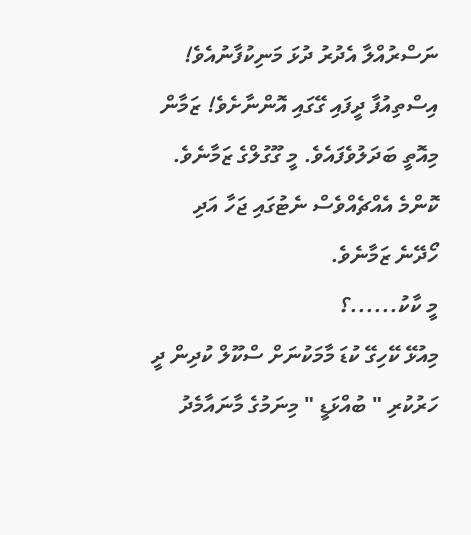ނަސްރުއްލާ އެދުރު ދުޅަ މަނިކުފާނުއެވެ! އިސްތިއުފާ ދީފައި ގޭގައި އޮންނާށެވެ! ޒަމާން މިއޮތީ ބަދަލުވެފައެވެ. މީ ގޫގުލްގެ ޒަމާނެވެ. ކޮންމެ އެއްޗެއްވެސް ނެޓުގައި ޖަހާ އަދި ހޯދޭނެ ޒަމާނެވެ.
މީ ކާކު......؟
މިއުޅޭ ކޭހިގޭ ކުޑަ މާމަކުނަށް ސްކޫލް ކުދިން ދީ ހަރުކުރި " ބުއްޅަޑީ " މިނަމުގެ މާނައާމެދު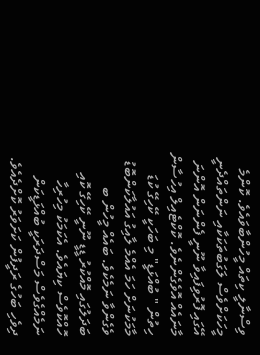ވިސްނާލީ ކިތައް މީހުންބާވައެވެ. ކޮންމެ މީހަކަށްވެސް ލަގަބުތަކަކާއި ނަންތައްދެނީ އޭގައި ފޮރުވިފައިވާ ނޫނީ ފެންނަން އޮންނަ މާނައެއް އޮވެގެންނެވެ. ކޮކްޓެއިލް އިހުސާން ހިތުން " ބުއްޅަޑީ" މި ބަހަކީ ކޭހިގޭ ކުޑަ މާމަކުނަށް ހަމަ އެއްމެ ލާއިގު އައުލާކަންބޮޑު ވެގެންވާ ނަމެކެވެ. ބައެއް މީހުން ބ ބަދަލުގައި މޮއްކުރު ޑީޑީ ނޫނީ ކޭހިގޭ ކޮއި ހޮއްކޮވެސް ކިޔައެވެ. އެކަމަކު މިހުރިހާ ނަމެއްގެވެސް މަސްދަރަކީ ބުއްޅަޑީކަން ދިވެހި ބަހުގެ ރަދީފުން ކަށަވަރު ކޮށްދެއެވެ.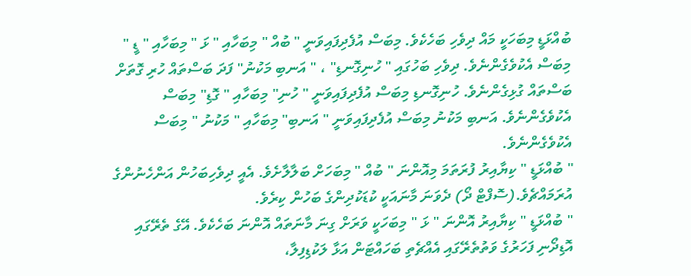ބުއްޅަޑީ މިބަހަކީ މައް ދިވެހި ބަހެކެވެ. މިބަސް އުފެދިފައިވަނީ " ބުއް " މިބަހާއި " ޅަ " މިބަހާއި " ޑީ " މިބަސް އެކުވެގެންނެވެ. ދިވެހި ބަހުގައި " ހުނިގޮނޑި" ، " އަނބި މަކުނު" ފަދަ ބަސްތައް ހުރި ގޮތަށް ބަސްތައް ގުޅިގެންނެވެ. ހުނިގޮނޑި މިބަސް އުފެދިފައިވަނީ " ހުނި" މިބަހާއި " ގޮޑި" މިބަސް އެކުވެގެންނެވެ. އަނބި މަކުނު މިބަސް އުފެދިފައިވަނީ " އަނބި" މިބަހާއި " މަކުނު " މިބަސް އެކުވެގެންނެވެ.
" ބުއްޅަޑީ " ކިޔާއިރު ފުރަތަމަ މިއޮންނަ " ބުއް " މިބަހަށް ބަލާލާށެވެ. އެއީ ދިވެހިބަހުން އަންހެނުންގެ އުރަމައްޗެވެ.(ސޮފްޓް ދޯ) ދެވަނަ މާނައަކީ ކުޑަކުދިންގެ ބަހުން ކިރެވެ.
" ބުއްޅަޑީ " ކިޔާއިރު އޮންނަ " ޅަ " މިބަހަކީ ވަރަށް ގިނަ މާނަތައް އޮންނަ ބަހެކެވެ. އޭގެ ތެރޭގައި އޮޑިދޯނި ފަހަރުގެ ވަތުތެރޭގައި އެއްޗެތި ބަހައްޓަން އަޅާ ލަކުޑިފިލާ،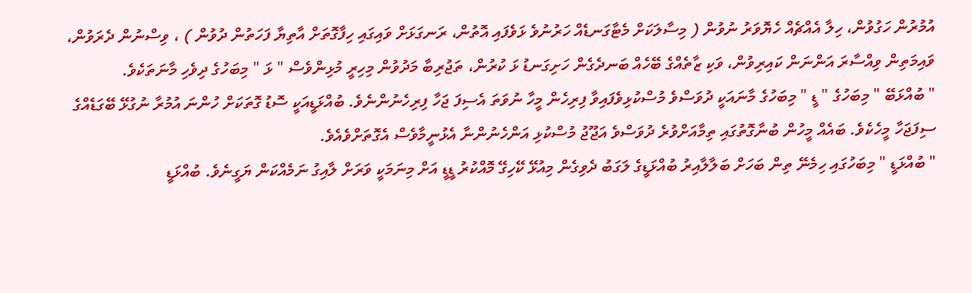އުމުރުން ހަގުވުން، ހިލާ އެއްޗެއް ހެޔޮވަރު ނުވުން ( މިސާލަކަށް މެޓާގަނޑެއް ހަރުނުވެ ޅަވެފައި އޮތުން، ރަނގަޅަށް ވައިގައި ހިފާގޮތަށް އާތިޔާ ފަހަތުން ދުވުން ) ، ވިސްނުން ދެރަވުން، ވައިމަތިން ވިއްސާރަ އަންނަން ކައިރިވުން، ވަކި ޒާތެއްގެ ބޭހެއް ބަނދެގެން ހަށިގަނޑު ޅަ ކުރުން، ތަޖުރިބާ މަދުވުން މިހިރީ މުޅިންވެސް " ޅަ " މިބަހުގެ ދިވެހި މާނަތަކެވެ.
" ބުއްޅަބޭ " މިބަހުގެ " ޑީ " މިބަހުގެ މާނައަކީ ދުވަސްވެ މުސްކުޅިވެފައިވާ ފިރިހެން މީހާ ނުވަތަ އެސިފަ ޖަހާ ފިރިހެނުންނެވެ. ބުއްޅަޑީއަކީ ސޮޑު ގޮތަކަށް ހުންނަ އުމުރާ ނުގުޅޭ ބޭގަޑެއްގެ ސިފަޖަހާ މީހެކެވެ. ބައެއް މީހުން ބުނާގޮތުގައި ތިމާއަށްވުރެ ދުވަސްވެ އަޖޫޖު މުސްކުޅި އަންހެނުންނާ އެޅުނީމާވެސް އެގޮތަށްވެއެވެ.
" ބުއްޅަޑީ " މިބަހުގައި ހިމެނޭ ތިން ބަހަށް ބަލާލާއިރު ބުއްޅަޑީގެ ލަގަބު ދެވިގެން މިއުޅޭ ކޭހިގޭ މޮއްކުރު ޑީޑީ އަށް މިނަމަކީ ވަރަށް ލާއިގު ނަމެއްކަން ޔަގީނެވެ. ބުއްޅަޑީ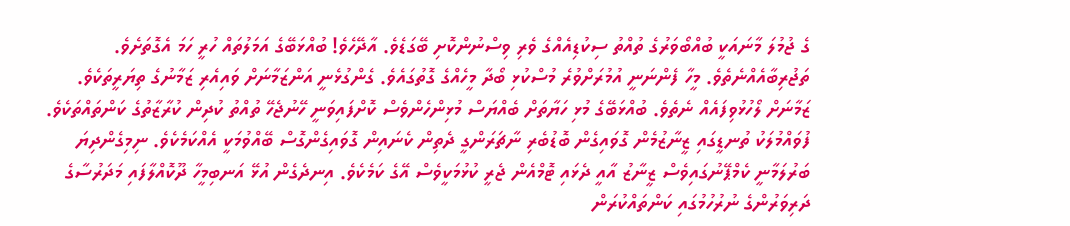ގެ ޖުމުލަ މާނައަކީ ބުއްބޯވަރުގެ ތުއްތު ސިކުޑިއެއްގެ ވެރި ވިސްނުންކޮށި ބޭގަޑެވެ. އާދޭހެވެ! ބުއްޅަބޭގެ އަމަލުތައް ހުރީ ހަމަ އެގޮތަށެވެ. ތަޖުރިބާއެއްނެތެވެ. މީހާ ފެންނަނީ އުމުރަށްވުރެ މުސްކުޅި ބޯދާ މީހެއްގެ ގޮތުގައެވެ. ގެންގުޅެނީ އަންޒަމާނަށް ވައިއެރި ޒަމާނުގެ ތިޔަރީތަކެވެ. ޒަމާނަށް ލޯހުޅުވިފައެއް ނެތެވެ. ބުއްޅަބޭގެ މުޅި ހަޔާތަށް ބެއްޔަސް މުޅިންހެންވެސް ކޮށްފައިވަނީ ހޭނުޖެހޭ ތުއްތު ކުދިން ކުރާޒާތުގެ ކަންތައްތަކެވެ. ފުވައްމުލަކު ތުނޑީގައި ޒީނާޒުމެން ގޮވައިގެން ބޮޑުބެރި ނާޗަރަންގީ ދެތިން ކެނައިން ގޮވައިގެންގޮސް ބޭއްވުމަކީ އެއްކަމެކެވެ. ނިމިގެންދިޔަ ބަރުލަމާނީ ކެމްޕޭނުގައިވެސް ޒީނާޒު އާއީ ދެޅައި ޓޮމްއެން ޖެރީ ކުޅުމަކީވެސް އޭގެ ކަމެކެވެ. އިނދެގެން އުޅޭ އަނބިމީހާ ދޫކޮއްލާފައި މަދަރުސާގެ ދަރިވަރުންގެ ނުރުހުމުގައި ކަންތައްކުރަން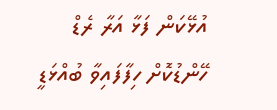އުޅޭކަން ފަޅާ އަރާ ރެޑް ހޭންޑުކޮށް ހިފާފައިވާ ބުއްޅަޑީ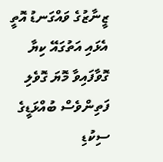ޒީނާޒުގެ ވައްގަނޑު އޮތީ އެޅައި އަތުގައޭ ކިޔާ ގޮވާފައިވާ މޮޔަ ގޮވެލި ފަތިންވެސް ބުއްޅަޑީގެ ސިކުޑި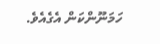ހަމަނޫންކަން އެގެއެވެ.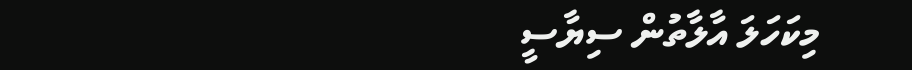މިކަހަލަ އާލާތުން ސިޔާސީ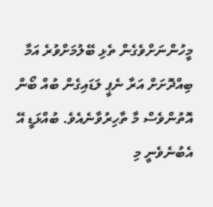މީހުންނަށްވެގެން ތެޅި ބޭލުމަށްވުރެ އަމާ ބިއްދޮށަށް އަރާ ނެޕީ ލަޑައިގެން ބުއް ބޯން އޮތުންވެސް މާ ތާހިރުވާނެއެވެ. ބުއްޅަޑީ އޭ އެބުނެވެނީ މި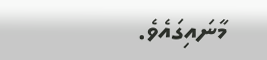މާނައިގައެވެ.